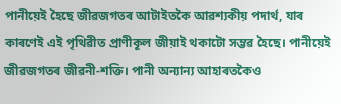পানীয়েই হৈছে জীৱজগতৰ আটাইতকৈ আৱশ্যকীয় পদাৰ্থ, যাৰ কাৰণেই এই পৃথিৱীত প্ৰাণীকূল জীয়াই থকাটো সম্ভৱ হৈছে। পানীয়েই জীৱজগতৰ জীৱনী-শক্তি। পানী অন্যান্য আহাৰতকৈও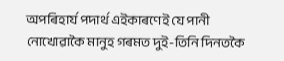অপৰিহাৰ্য পদাৰ্থ এইকাৰণেই যে পানী নোখোৱাকৈ মানুহ গৰমত দুই-তিনি দিনতকৈ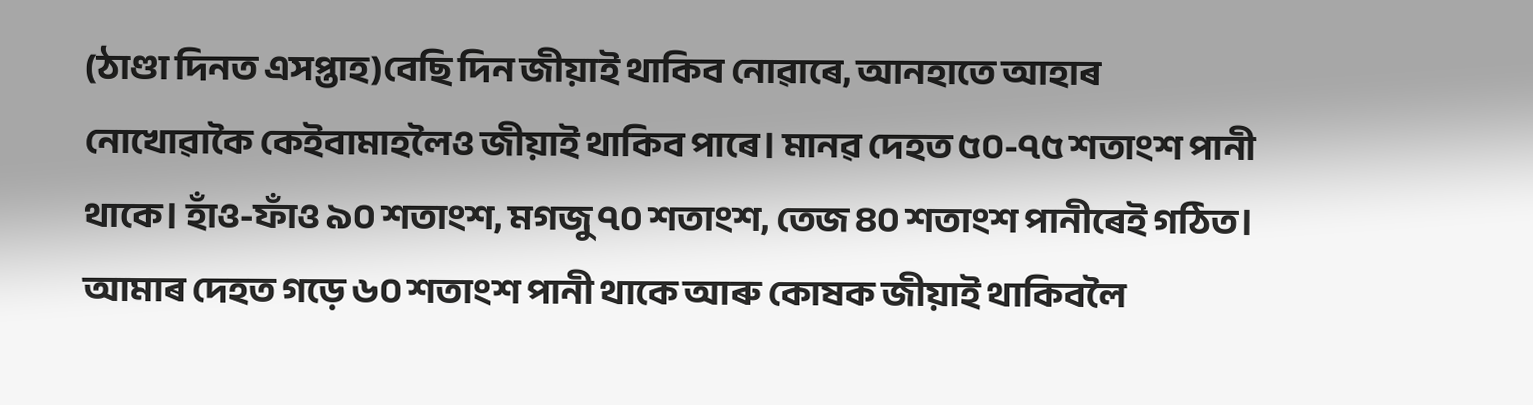(ঠাণ্ডা দিনত এসপ্তাহ)বেছি দিন জীয়াই থাকিব নোৱাৰে, আনহাতে আহাৰ নোখোৱাকৈ কেইবামাহলৈও জীয়াই থাকিব পাৰে। মানৱ দেহত ৫০-৭৫ শতাংশ পানী থাকে। হাঁও-ফাঁও ৯০ শতাংশ, মগজু ৭০ শতাংশ, তেজ ৪০ শতাংশ পানীৰেই গঠিত। আমাৰ দেহত গড়ে ৬০ শতাংশ পানী থাকে আৰু কোষক জীয়াই থাকিবলৈ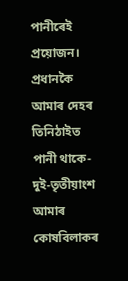পানীৰেই প্ৰয়োজন। প্ৰধানকৈ আমাৰ দেহৰ তিনিঠাইত পানী থাকে- দুই-তৃতীয়াংশ আমাৰ কোষবিলাকৰ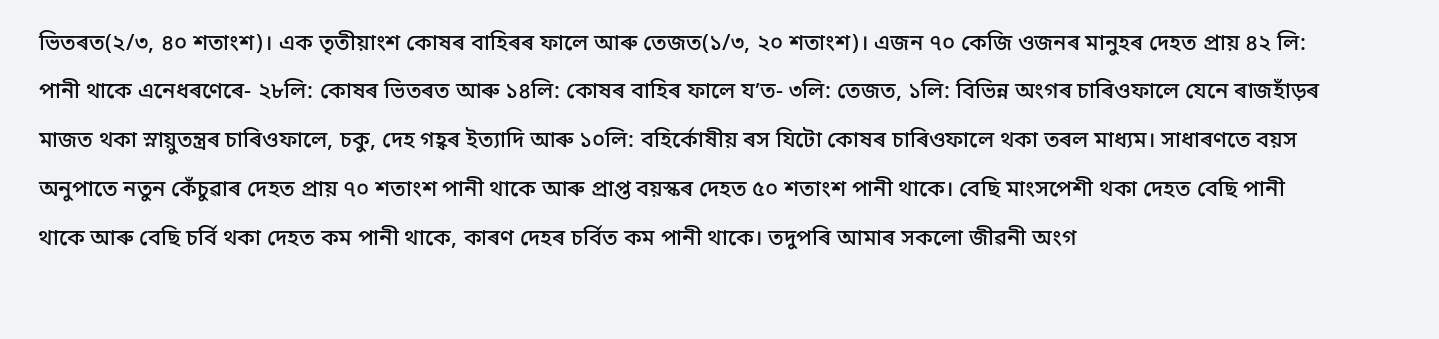ভিতৰত(২/৩, ৪০ শতাংশ)। এক তৃতীয়াংশ কোষৰ বাহিৰৰ ফালে আৰু তেজত(১/৩, ২০ শতাংশ)। এজন ৭০ কেজি ওজনৰ মানুহৰ দেহত প্ৰায় ৪২ লি: পানী থাকে এনেধৰণেৰে- ২৮লি: কোষৰ ভিতৰত আৰু ১৪লি: কোষৰ বাহিৰ ফালে য’ত- ৩লি: তেজত, ১লি: বিভিন্ন অংগৰ চাৰিওফালে যেনে ৰাজহাঁড়ৰ মাজত থকা স্নায়ুতন্ত্ৰৰ চাৰিওফালে, চকু, দেহ গহ্বৰ ইত্যাদি আৰু ১০লি: বহিৰ্কোষীয় ৰস যিটো কোষৰ চাৰিওফালে থকা তৰল মাধ্যম। সাধাৰণতে বয়স অনুপাতে নতুন কেঁচুৱাৰ দেহত প্ৰায় ৭০ শতাংশ পানী থাকে আৰু প্ৰাপ্ত বয়স্কৰ দেহত ৫০ শতাংশ পানী থাকে। বেছি মাংসপেশী থকা দেহত বেছি পানী থাকে আৰু বেছি চৰ্বি থকা দেহত কম পানী থাকে, কাৰণ দেহৰ চৰ্বিত কম পানী থাকে। তদুপৰি আমাৰ সকলো জীৱনী অংগ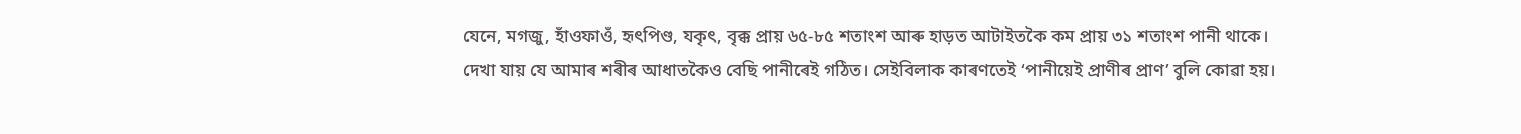যেনে, মগজু, হাঁওফাওঁ, হৃৎপিণ্ড, যকৃৎ, বৃক্ক প্ৰায় ৬৫-৮৫ শতাংশ আৰু হাড়ত আটাইতকৈ কম প্ৰায় ৩১ শতাংশ পানী থাকে। দেখা যায় যে আমাৰ শৰীৰ আধাতকৈও বেছি পানীৰেই গঠিত। সেইবিলাক কাৰণতেই ‘পানীয়েই প্ৰাণীৰ প্ৰাণ’ বুলি কোৱা হয়।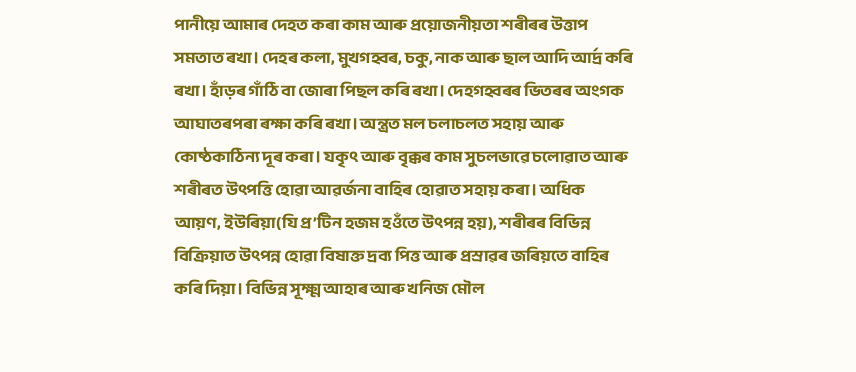পানীয়ে আমাৰ দেহত কৰা কাম আৰু প্ৰয়োজনীয়তা শৰীৰৰ উত্তাপ সমতাত ৰখা। দেহৰ কলা, মুখগহ্বৰ, চকু, নাক আৰু ছাল আদি আৰ্দ্ৰ কৰি ৰখা। হাঁড়ৰ গাঁঠি বা জোৰা পিছল কৰি ৰখা। দেহগহ্বৰৰ ভিতৰৰ অংগক আঘাতৰপৰা ৰক্ষা কৰি ৰখা। অন্ত্ৰত মল চলাচলত সহায় আৰু কোষ্ঠকাঠিন্য দূৰ কৰা। যকৃৎ আৰু বৃক্কৰ কাম সুচলভাৱে চলোৱাত আৰু শৰীৰত উৎপত্তি হোৱা আৱৰ্জনা বাহিৰ হোৱাত সহায় কৰা। অধিক আয়ণ, ইউৰিয়া(যি প্ৰ’টিন হজম হওঁতে উৎপন্ন হয়), শৰীৰৰ বিভিন্ন বিক্ৰিয়াত উৎপন্ন হোৱা বিষাক্ত দ্ৰব্য পিত্ত আৰু প্ৰস্ৰাৱৰ জৰিয়তে বাহিৰ কৰি দিয়া। বিভিন্ন সূক্ষ্ম আহাৰ আৰু খনিজ মৌল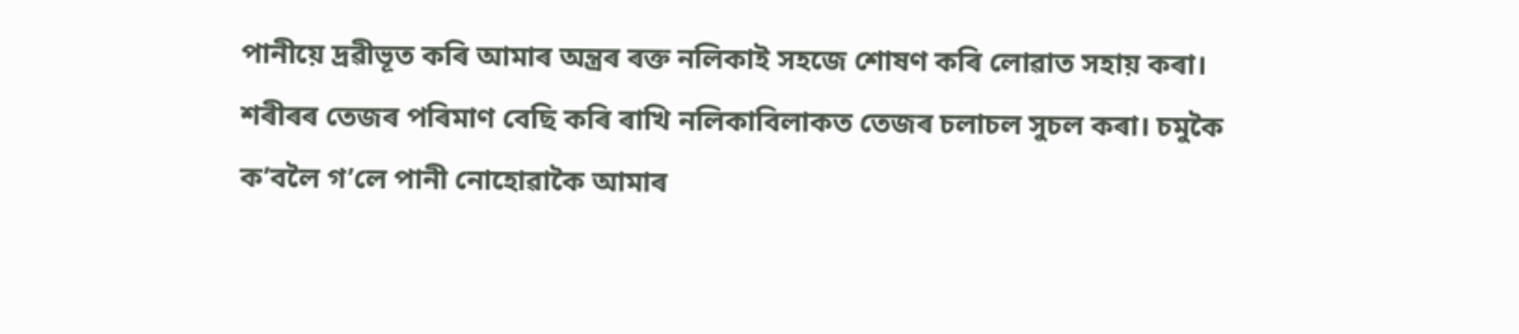পানীয়ে দ্ৰৱীভূত কৰি আমাৰ অন্ত্ৰৰ ৰক্ত নলিকাই সহজে শোষণ কৰি লোৱাত সহায় কৰা। শৰীৰৰ তেজৰ পৰিমাণ বেছি কৰি ৰাখি নলিকাবিলাকত তেজৰ চলাচল সুচল কৰা। চমুকৈ ক’বলৈ গ’লে পানী নোহোৱাকৈ আমাৰ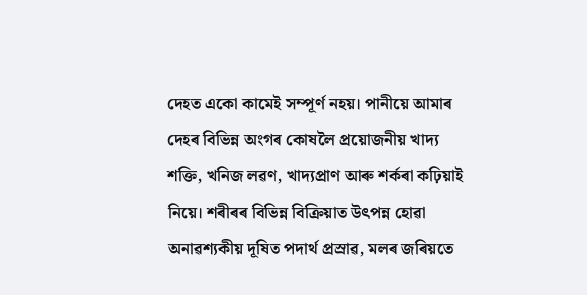দেহত একো কামেই সম্পূৰ্ণ নহয়। পানীয়ে আমাৰ দেহৰ বিভিন্ন অংগৰ কোষলৈ প্ৰয়োজনীয় খাদ্য শক্তি, খনিজ লৱণ, খাদ্যপ্ৰাণ আৰু শৰ্কৰা কঢ়িয়াই নিয়ে। শৰীৰৰ বিভিন্ন বিক্ৰিয়াত উৎপন্ন হোৱা অনাৱশ্যকীয় দূষিত পদাৰ্থ প্ৰস্ৰাৱ, মলৰ জৰিয়তে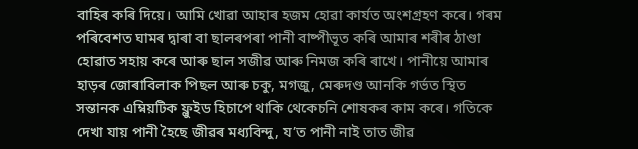বাহিৰ কৰি দিয়ে। আমি খোৱা আহাৰ হজম হোৱা কাৰ্যত অংশগ্ৰহণ কৰে। গৰম পৰিবেশত ঘামৰ দ্বাৰা বা ছালৰপৰা পানী বাষ্পীভূত কৰি আমাৰ শৰীৰ ঠাণ্ডা হোৱাত সহায় কৰে আৰু ছাল সজীৱ আৰু নিমজ কৰি ৰাখে। পানীয়ে আমাৰ হাড়ৰ জোৰাবিলাক পিছল আৰু চকু, মগজু, মেৰুদণ্ড আনকি গৰ্ভত স্থিত সন্তানক এম্নিয়টিক ফ্লুইড হিচাপে থাকি থেকেচনি শোষকৰ কাম কৰে। গতিকে দেখা যায় পানী হৈছে জীৱৰ মধ্যবিন্দু, য’ত পানী নাই তাত জীৱ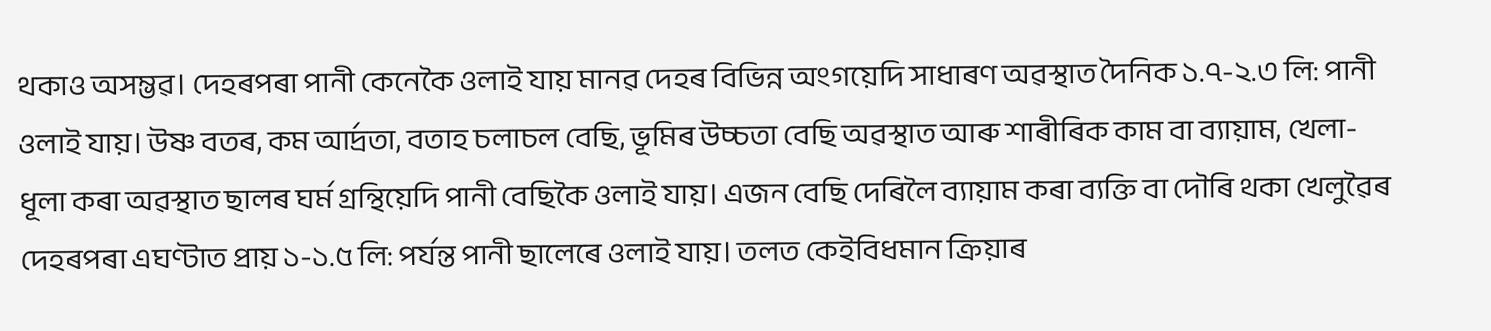থকাও অসম্ভৱ। দেহৰপৰা পানী কেনেকৈ ওলাই যায় মানৱ দেহৰ বিভিন্ন অংগয়েদি সাধাৰণ অৱস্থাত দৈনিক ১.৭-২.৩ লি: পানী ওলাই যায়। উষ্ণ বতৰ, কম আৰ্দ্ৰতা, বতাহ চলাচল বেছি, ভূমিৰ উচ্চতা বেছি অৱস্থাত আৰু শাৰীৰিক কাম বা ব্যায়াম, খেলা-ধূলা কৰা অৱস্থাত ছালৰ ঘৰ্ম গ্ৰন্থিয়েদি পানী বেছিকৈ ওলাই যায়। এজন বেছি দেৰিলৈ ব্যায়াম কৰা ব্যক্তি বা দৌৰি থকা খেলুৱৈৰ দেহৰপৰা এঘণ্টাত প্ৰায় ১-১.৫ লি: পৰ্যন্ত পানী ছালেৰে ওলাই যায়। তলত কেইবিধমান ক্ৰিয়াৰ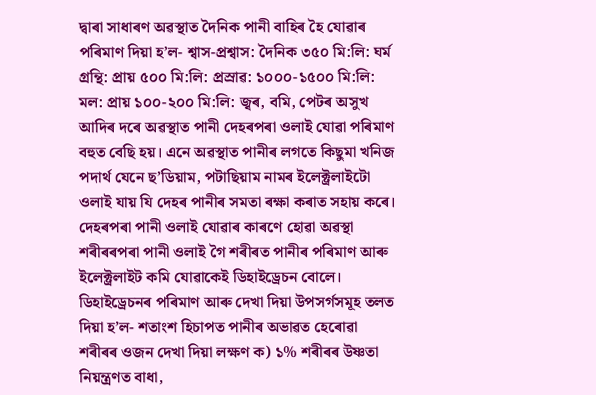দ্বাৰা সাধাৰণ অৱস্থাত দৈনিক পানী বাহিৰ হৈ যোৱাৰ পৰিমাণ দিয়া হ’ল- শ্বাস-প্ৰশ্বাস: দৈনিক ৩৫০ মি:লি: ঘৰ্ম গ্ৰন্থি: প্ৰায় ৫০০ মি:লি: প্ৰস্ৰাৱ: ১০০০-১৫০০ মি:লি: মল: প্ৰায় ১০০-২০০ মি:লি: জ্বৰ, বমি, পেটৰ অসুখ আদিৰ দৰে অৱস্থাত পানী দেহৰপৰা ওলাই যোৱা পৰিমাণ বহুত বেছি হয়। এনে অৱস্থাত পানীৰ লগতে কিছুমা খনিজ পদাৰ্থ যেনে ছ’ডিয়াম, পটাছিয়াম নামৰ ইলেক্ট্ৰলাইটো ওলাই যায় যি দেহৰ পানীৰ সমতা ৰক্ষা কৰাত সহায় কৰে। দেহৰপৰা পানী ওলাই যোৱাৰ কাৰণে হোৱা অৱস্থা শৰীৰৰপৰা পানী ওলাই গৈ শৰীৰত পানীৰ পৰিমাণ আৰু ইলেক্ট্ৰলাইট কমি যোৱাকেই ডিহাইড্ৰেচন বোলে। ডিহাইড্ৰেচনৰ পৰিমাণ আৰু দেখা দিয়া উপসৰ্গসমূহ তলত দিয়া হ’ল- শতাংশ হিচাপত পানীৰ অভাৱত হেৰোৱা শৰীৰৰ ওজন দেখা দিয়া লক্ষণ ক) ১% শৰীৰৰ উষ্ণতা নিয়ন্ত্ৰণত বাধা,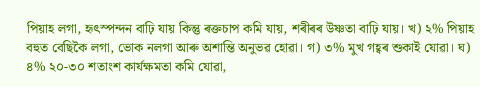পিয়াহ লগা, হৃৎস্পন্দন বাঢ়ি যায় কিন্তু ৰক্তচাপ কমি যায়, শৰীৰৰ উষ্ণতা বাঢ়ি যায়। খ) ২% পিয়াহ বহুত বেছিকৈ লগা, ভোক নলগা আৰু অশান্তি অনুভৱ হোৱা। গ) ৩% মুখ গহ্বৰ শুকাই যোৱা। ঘ) ৪% ২০-৩০ শতাংশ কাৰ্যক্ষমতা কমি যোৱা,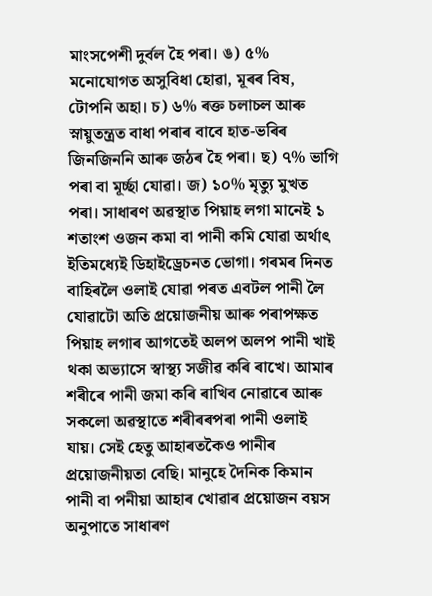মাংসপেশী দুৰ্বল হৈ পৰা। ঙ) ৫% মনোযোগত অসুবিধা হোৱা, মূৰৰ বিষ, টোপনি অহা। চ) ৬% ৰক্ত চলাচল আৰু স্নায়ুতন্ত্ৰত বাধা পৰাৰ বাবে হাত-ভৰিৰ জিনজিননি আৰু জঠৰ হৈ পৰা। ছ) ৭% ভাগি পৰা বা মূৰ্চ্ছা যোৱা। জ) ১০% মৃত্যু মুখত পৰা। সাধাৰণ অৱস্থাত পিয়াহ লগা মানেই ১ শতাংশ ওজন কমা বা পানী কমি যোৱা অৰ্থাৎ ইতিমধ্যেই ডিহাইড্ৰেচনত ভোগা। গৰমৰ দিনত বাহিৰলৈ ওলাই যোৱা পৰত এবটল পানী লৈ যোৱাটো অতি প্ৰয়োজনীয় আৰু পৰাপক্ষত পিয়াহ লগাৰ আগতেই অলপ অলপ পানী খাই থকা অভ্যাসে স্বাস্থ্য সজীৱ কৰি ৰাখে। আমাৰ শৰীৰে পানী জমা কৰি ৰাখিব নোৱাৰে আৰু সকলো অৱস্থাতে শৰীৰৰপৰা পানী ওলাই যায়। সেই হেতু আহাৰতকৈও পানীৰ প্ৰয়োজনীয়তা বেছি। মানুহে দৈনিক কিমান পানী বা পনীয়া আহাৰ খোৱাৰ প্ৰয়োজন বয়স অনুপাতে সাধাৰণ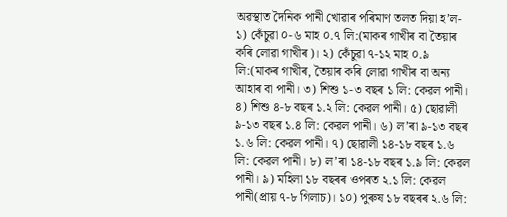অৱস্থাত দৈনিক পানী খোৱাৰ পৰিমাণ তলত দিয়া হ’ল- ১) কেঁচুৱা ০-৬ মাহ ০.৭ লি:(মাকৰ গাখীৰ বা তৈয়াৰ কৰি লোৱা গাখীৰ)। ২) কেঁচুৱা ৭-১২ মাহ ০.৯ লি:(মাকৰ গাখীৰ, তৈয়াৰ কৰি লোৱা গাখীৰ বা অন্য আহাৰ বা পানী। ৩) শিশু ১-৩ বছৰ ১ লি: কেৱল পানী। ৪) শিশু ৪-৮ বছৰ ১.২ লি: কেৱল পানী। ৫) ছোৱালী ৯-১৩ বছৰ ১.৪ লি: কেৱল পানী। ৬) ল’ৰা ৯-১৩ বছৰ ১.৬ লি: কেৱল পানী। ৭) ছোৱালী ১৪-১৮ বছৰ ১.৬ লি: কেৱল পানী। ৮) ল’ৰা ১৪-১৮ বছৰ ১.৯ লি: কেৱল পানী। ৯) মহিলা ১৮ বছৰৰ ওপৰত ২.১ লি: কেৱল পানী(প্ৰায় ৭-৮ গিলাচ)। ১০) পুৰুষ ১৮ বছৰৰ ২.৬ লি: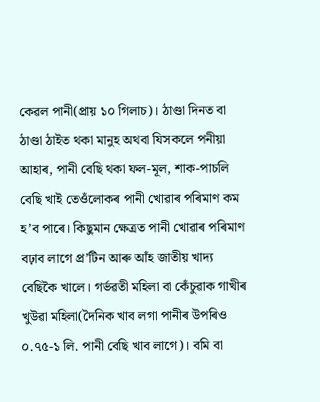কেৱল পানী(প্ৰায় ১০ গিলাচ)। ঠাণ্ডা দিনত বা ঠাণ্ডা ঠাইত থকা মানুহ অথবা যিসকলে পনীয়া আহাৰ, পানী বেছি থকা ফল-মূল, শাক-পাচলি বেছি খাই তেওঁলোকৰ পানী খোৱাৰ পৰিমাণ কম হ’ব পাৰে। কিছুমান ক্ষেত্ৰত পানী খোৱাৰ পৰিমাণ বঢ়াব লাগে প্ৰ’টিন আৰু আঁহ জাতীয় খাদ্য বেছিকৈ খালে। গৰ্ভৱতী মহিলা বা কেঁচুৱাক গাখীৰ খুউৱা মহিলা(দৈনিক খাব লগা পানীৰ উপৰিও ০.৭৫-১ লি. পানী বেছি খাব লাগে)। বমি বা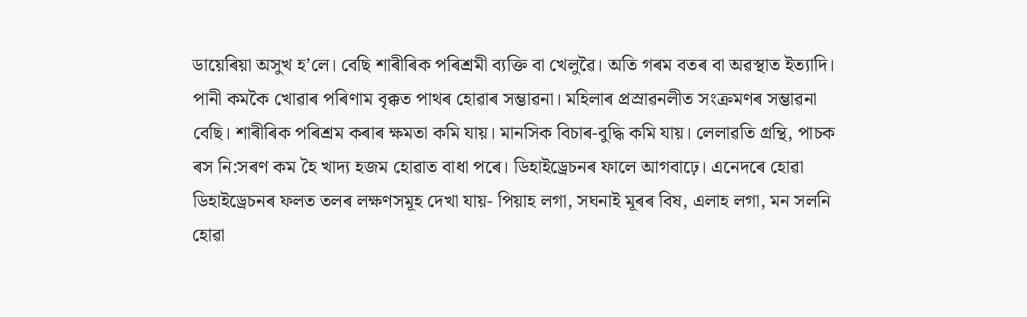ডায়েৰিয়া অসুখ হ’লে। বেছি শাৰীৰিক পৰিশ্ৰমী ব্যক্তি বা খেলুৱৈ। অতি গৰম বতৰ বা অৱস্থাত ইত্যাদি। পানী কমকৈ খোৱাৰ পৰিণাম বৃক্কত পাথৰ হোৱাৰ সম্ভাৱনা। মহিলাৰ প্ৰস্ৰাৱনলীত সংক্ৰমণৰ সম্ভাৱনা বেছি। শাৰীৰিক পৰিশ্ৰম কৰাৰ ক্ষমতা কমি যায়। মানসিক বিচাৰ-বুদ্ধি কমি যায়। লেলাৱতি গ্ৰন্থি, পাচক ৰস নি:সৰণ কম হৈ খাদ্য হজম হোৱাত বাধা পৰে। ডিহাইড্ৰেচনৰ ফালে আগবাঢ়ে। এনেদৰে হোৱা ডিহাইড্ৰেচনৰ ফলত তলৰ লক্ষণসমূহ দেখা যায়- পিয়াহ লগা, সঘনাই মূৰৰ বিষ, এলাহ লগা, মন সলনি হোৱা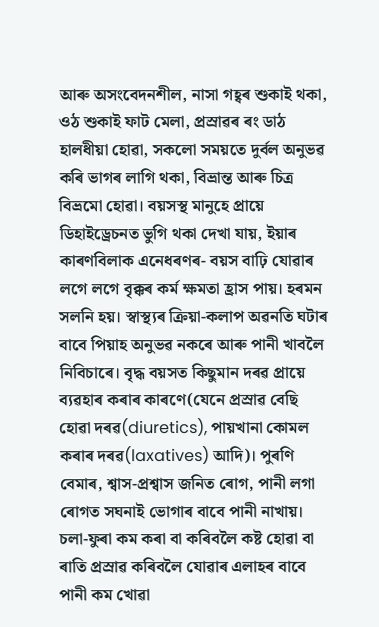আৰু অসংবেদনশীল, নাসা গহ্বৰ শুকাই থকা, ওঠ শুকাই ফাট মেলা, প্ৰস্ৰাৱৰ ৰং ডাঠ হালধীয়া হোৱা, সকলো সময়তে দুৰ্বল অনুভৱ কৰি ভাগৰ লাগি থকা, বিভ্ৰান্ত আৰু চিত্ৰ বিভ্ৰমো হোৱা। বয়সস্থ মানুহে প্ৰায়ে ডিহাইড্ৰেচনত ভুগি থকা দেখা যায়, ইয়াৰ কাৰণবিলাক এনেধৰণৰ- বয়স বাঢ়ি যোৱাৰ লগে লগে বৃক্কৰ কৰ্ম ক্ষমতা হ্ৰাস পায়। হৰমন সলনি হয়। স্বাস্থ্যৰ ক্ৰিয়া-কলাপ অৱনতি ঘটাৰ বাবে পিয়াহ অনুভৱ নকৰে আৰু পানী খাবলৈ নিবিচাৰে। বৃদ্ধ বয়সত কিছুমান দৰৱ প্ৰায়ে ব্যৱহাৰ কৰাৰ কাৰণে(যেনে প্ৰস্ৰাৱ বেছি হোৱা দৰৱ(diuretics), পায়খানা কোমল কৰাৰ দৰৱ(laxatives) আদি)। পুৰণি বেমাৰ, শ্বাস-প্ৰশ্বাস জনিত ৰোগ, পানী লগা ৰোগত সঘনাই ভোগাৰ বাবে পানী নাখায়। চলা-ফুৰা কম কৰা বা কৰিবলৈ কষ্ট হোৱা বা ৰাতি প্ৰস্ৰাৱ কৰিবলৈ যোৱাৰ এলাহৰ বাবে পানী কম খোৱা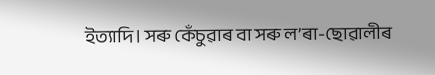ইত্যাদি। সৰু কেঁচুৱাৰ বা সৰু ল’ৰা-ছোৱালীৰ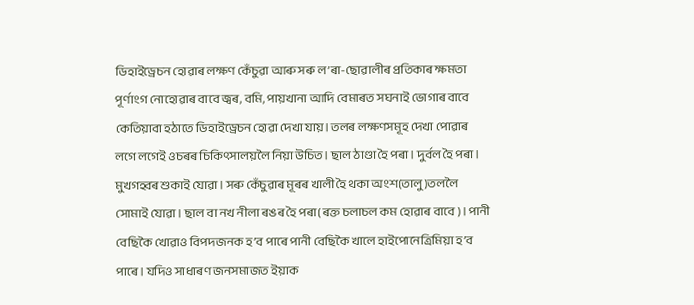ডিহাইড্ৰেচন হোৱাৰ লক্ষণ কেঁচুৱা আৰু সৰু ল’ৰা-ছোৱালীৰ প্ৰতিকাৰ ক্ষমতা পূৰ্ণাংগ নোহোৱাৰ বাবে জ্বৰ, বমি, পায়খানা আদি বেমাৰত সঘনাই ভোগাৰ বাবে কেতিয়াবা হঠাতে ডিহাইড্ৰেচন হোৱা দেখা যায়। তলৰ লক্ষণসমূহ দেখা পোৱাৰ লগে লগেই ওচৰৰ চিকিৎসালয়লৈ নিয়া উচিত। ছাল ঠাণ্ডা হৈ পৰা। দুৰ্বল হৈ পৰা। মুখগহ্বৰ শুকাই যোৱা। সৰু কেঁচুৱাৰ মূৰৰ খালী হৈ থকা অংশ(তালু)তললৈ সোমাই যোৱা। ছাল বা নখ নীলা ৰঙৰ হৈ পৰা(ৰক্ত চলাচল কম হোৱাৰ বাবে)। পানী বেছিকৈ খোৱাও বিপদজনক হ’ব পাৰে পানী বেছিকৈ খালে হাইপোনেত্ৰিমিয়া হ’ব পাৰে। যদিও সাধাৰণ জনসমাজত ইয়াক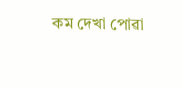কম দেখা পোৱা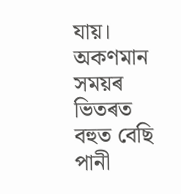যায়। অকণমান সময়ৰ ভিতৰত বহুত বেছি পানী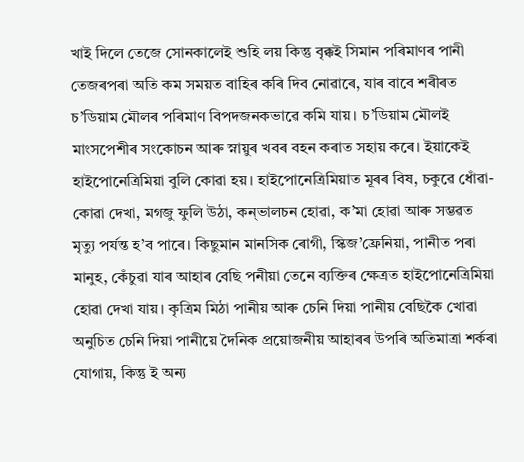খাই দিলে তেজে সোনকালেই শুহি লয় কিন্তু বৃক্কই সিমান পৰিমাণৰ পানী তেজৰপৰা অতি কম সময়ত বাহিৰ কৰি দিব নোৱাৰে, যাৰ বাবে শৰীৰত চ’ডিয়াম মৌলৰ পৰিমাণ বিপদজনকভাৱে কমি যায়। চ’ডিয়াম মৌলই মাংসপেশীৰ সংকোচন আৰু স্নায়ুৰ খবৰ বহন কৰাত সহায় কৰে। ইয়াকেই হাইপোনেত্ৰিমিয়া বুলি কোৱা হয়। হাইপোনেত্ৰিমিয়াত মূৰৰ বিষ, চকুৱে ধোঁৱা-কোৱা দেখা, মগজু ফুলি উঠা, কন্ভালচন হোৱা, ক’মা হোৱা আৰু সম্ভৱত মৃত্যু পৰ্যন্ত হ’ব পাৰে। কিছুমান মানসিক ৰোগী, স্কিজ’ফ্ৰেনিয়া, পানীত পৰা মানুহ, কেঁচুৱা যাৰ আহাৰ বেছি পনীয়া তেনে ব্যক্তিৰ ক্ষেত্ৰত হাইপোনেত্ৰিমিয়া হোৱা দেখা যায়। কৃত্ৰিম মিঠা পানীয় আৰু চেনি দিয়া পানীয় বেছিকৈ খোৱা অনুচিত চেনি দিয়া পানীয়ে দৈনিক প্ৰয়োজনীয় আহাৰৰ উপৰি অতিমাত্ৰা শৰ্কৰা যোগায়, কিন্তু ই অন্য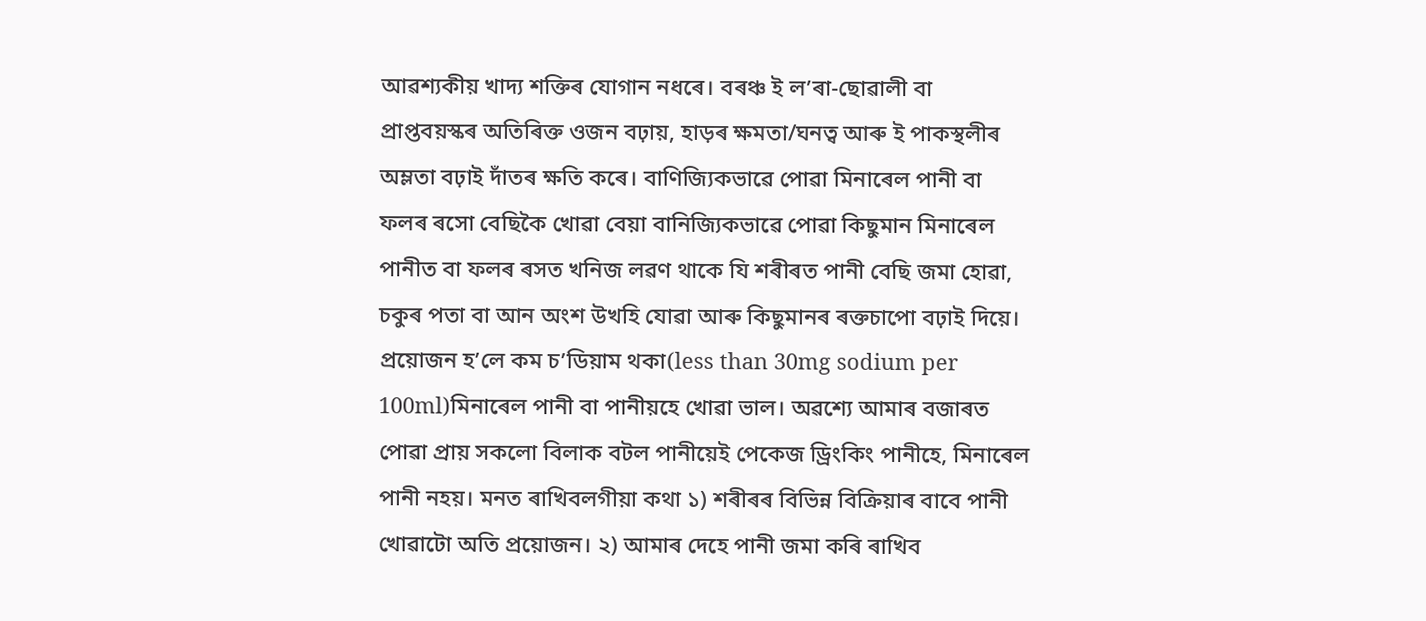আৱশ্যকীয় খাদ্য শক্তিৰ যোগান নধৰে। বৰঞ্চ ই ল’ৰা-ছোৱালী বা প্ৰাপ্তবয়স্কৰ অতিৰিক্ত ওজন বঢ়ায়, হাড়ৰ ক্ষমতা/ঘনত্ব আৰু ই পাকস্থলীৰ অম্লতা বঢ়াই দাঁতৰ ক্ষতি কৰে। বাণিজ্যিকভাৱে পোৱা মিনাৰেল পানী বা ফলৰ ৰসো বেছিকৈ খোৱা বেয়া বানিজ্যিকভাৱে পোৱা কিছুমান মিনাৰেল পানীত বা ফলৰ ৰসত খনিজ লৱণ থাকে যি শৰীৰত পানী বেছি জমা হোৱা, চকুৰ পতা বা আন অংশ উখহি যোৱা আৰু কিছুমানৰ ৰক্তচাপো বঢ়াই দিয়ে। প্ৰয়োজন হ’লে কম চ’ডিয়াম থকা(less than 30mg sodium per 100ml)মিনাৰেল পানী বা পানীয়হে খোৱা ভাল। অৱশ্যে আমাৰ বজাৰত পোৱা প্ৰায় সকলো বিলাক বটল পানীয়েই পেকেজ ড্ৰিংকিং পানীহে, মিনাৰেল পানী নহয়। মনত ৰাখিবলগীয়া কথা ১) শৰীৰৰ বিভিন্ন বিক্ৰিয়াৰ বাবে পানী খোৱাটো অতি প্ৰয়োজন। ২) আমাৰ দেহে পানী জমা কৰি ৰাখিব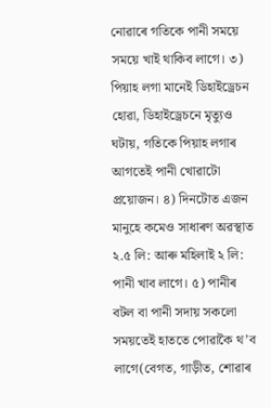নোৱাৰে গতিকে পানী সময়ে সময়ে খাই থাকিব লাগে। ৩) পিয়াহ লগা মানেই ডিহাইড্ৰেচন হোৱা, ডিহাইড্ৰেচনে মৃত্যুও ঘটায়, গতিকে পিয়াহ লগাৰ আগতেই পানী খোৱাটো প্ৰয়োজন। ৪) দিনটোত এজন মানুহে কমেও সাধাৰণ অৱস্থাত ২.৫ লি: আৰু মহিলাই ২ লি: পানী খাব লাগে। ৫) পানীৰ বটল বা পানী সদায় সকলো সময়তেই হাততে পোৱাকৈ থ’ব লাগে(বেগত, গাড়ীত, শোৱাৰ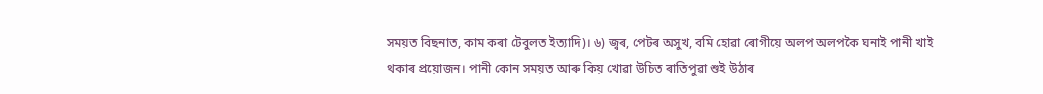সময়ত বিছনাত, কাম কৰা টেবুলত ইত্যাদি)। ৬) জ্বৰ, পেটৰ অসুখ, বমি হোৱা ৰোগীয়ে অলপ অলপকৈ ঘনাই পানী খাই থকাৰ প্ৰয়োজন। পানী কোন সময়ত আৰু কিয় খোৱা উচিত ৰাতিপুৱা শুই উঠাৰ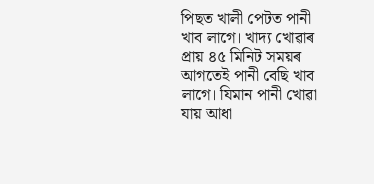পিছত খালী পেটত পানী খাব লাগে। খাদ্য খোৱাৰ প্ৰায় ৪৫ মিনিট সময়ৰ আগতেই পানী বেছি খাব লাগে। যিমান পানী খোৱা যায় আধা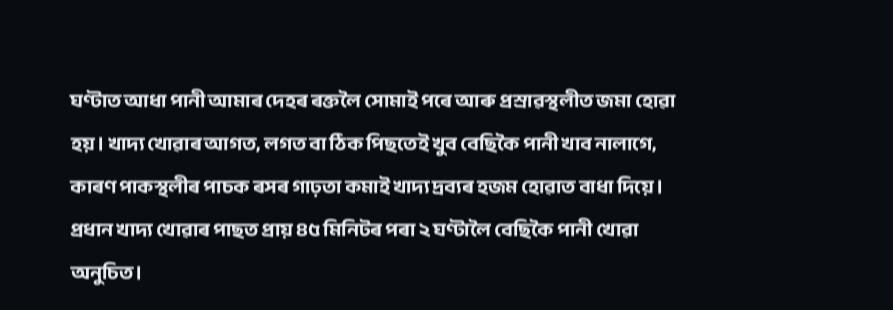ঘণ্টাত আধা পানী আমাৰ দেহৰ ৰক্তলৈ সোমাই পৰে আৰু প্ৰস্ৰাৱস্থলীত জমা হোৱা হয়। খাদ্য খোৱাৰ আগত, লগত বা ঠিক পিছতেই খুব বেছিকৈ পানী খাব নালাগে, কাৰণ পাকস্থলীৰ পাচক ৰসৰ গাঢ়তা কমাই খাদ্য দ্ৰব্যৰ হজম হোৱাত বাধা দিয়ে। প্ৰধান খাদ্য খোৱাৰ পাছত প্ৰায় ৪৫ মিনিটৰ পৰা ২ ঘণ্টালৈ বেছিকৈ পানী খোৱা অনুচিত।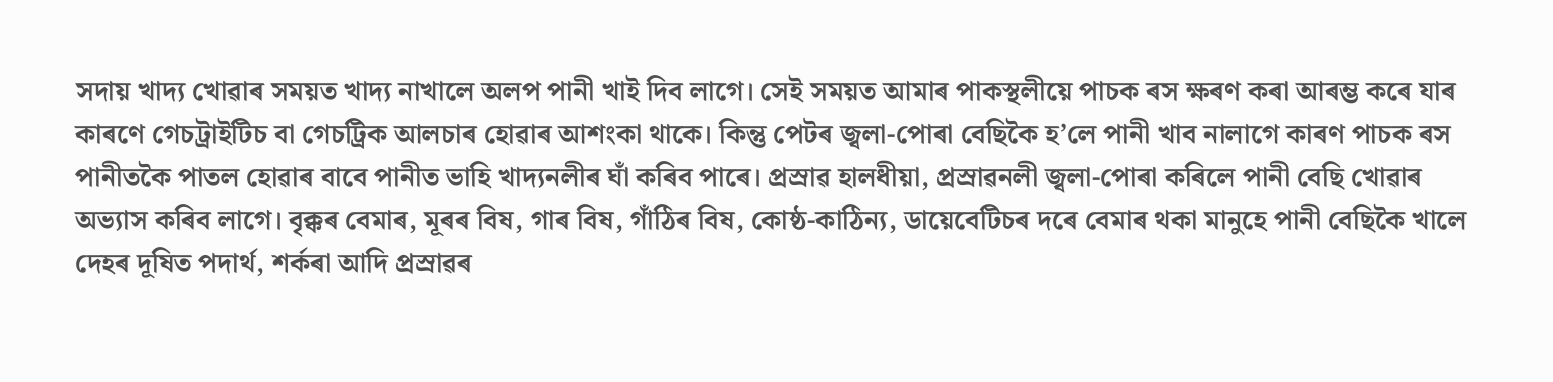সদায় খাদ্য খোৱাৰ সময়ত খাদ্য নাখালে অলপ পানী খাই দিব লাগে। সেই সময়ত আমাৰ পাকস্থলীয়ে পাচক ৰস ক্ষৰণ কৰা আৰম্ভ কৰে যাৰ কাৰণে গেচট্ৰাইটিচ বা গেচট্ৰিক আলচাৰ হোৱাৰ আশংকা থাকে। কিন্তু পেটৰ জ্বলা-পোৰা বেছিকৈ হ’লে পানী খাব নালাগে কাৰণ পাচক ৰস পানীতকৈ পাতল হোৱাৰ বাবে পানীত ভাহি খাদ্যনলীৰ ঘাঁ কৰিব পাৰে। প্ৰস্ৰাৱ হালধীয়া, প্ৰস্ৰাৱনলী জ্বলা-পোৰা কৰিলে পানী বেছি খোৱাৰ অভ্যাস কৰিব লাগে। বৃক্কৰ বেমাৰ, মূৰৰ বিষ, গাৰ বিষ, গাঁঠিৰ বিষ, কোষ্ঠ-কাঠিন্য, ডায়েবেটিচৰ দৰে বেমাৰ থকা মানুহে পানী বেছিকৈ খালে দেহৰ দূষিত পদাৰ্থ, শৰ্কৰা আদি প্ৰস্ৰাৱৰ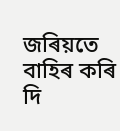জৰিয়তে বাহিৰ কৰি দি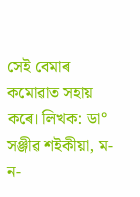সেই বেমাৰ কমোৱাত সহায় কৰে। লিখক: ডা° সঞ্জীৱ শইকীয়া, ম-ন-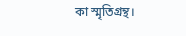কা স্মৃতিগ্ৰন্থ।